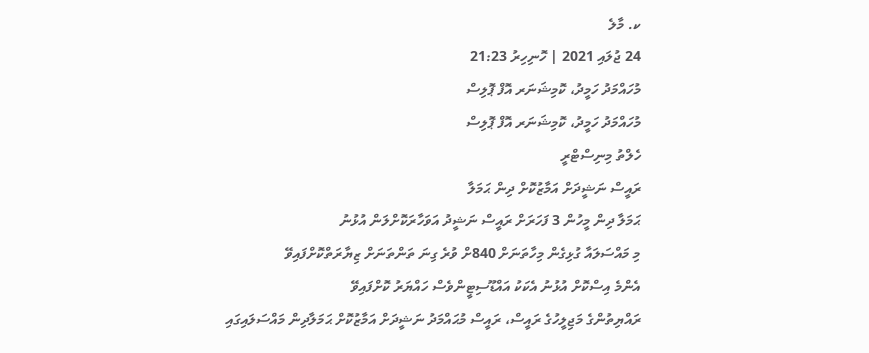ކ. މާލެ
24 ޖުލައި 2021 | ހޮނިހިރު 21:23
މުހައްމަދު ހަމީދު، ކޮމިޝަނަރ އޮފް ޕޮލިސް
މުހައްމަދު ހަމީދު، ކޮމިޝަނަރ އޮފް ޕޮލިސް
ހެލްތު މިނިސްޓްރީ
ރައީސް ނަޝީދަށް އަމާޒުކޮށް ދިން ޙަމަލާ
ޙަމަލާ ދިން މީހުން 3 ފަހަރަށް ރައީސް ނަޝީދު އަވަހާރަކޮށްލަން އުޅުނު
މި މައްސަލައާ ގުޅިގެން މިހާތަނަށް 840ށް ވުރެ ގިނަ ތަންތަނަށް ޒިޔާރަތްކޮށްފައިވޭ
އެންމެ އިސްކޮށް އުޅުނު އެކަކު އައްޑޫސިޓީންވެސް ހައްޔަރު ކޮށްފައިވޭ
ރައްޔިތުންގެ މަޖިލީހުގެ ރައީސް، ރައީސް މުޙައްމަދު ނަޝީދަށް އަމާޒުކޮށް ޙަމަލާދިން މައްސަލައިގައި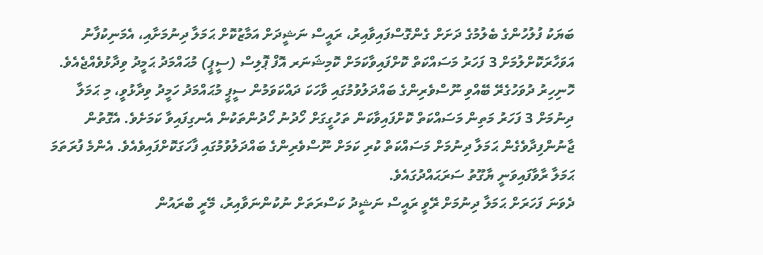ބަޔަކު ފުލުހުންގެ ބެލުމުގެ ދަށަށް ގެންގޮސްފައިވާއިރު، ރައީސް ނަޝީދަށް އަމާޒުކޮށް ޙަމަލާ ދިނުމަށާއި، އެމަނިކުފާނު އަވަހާރަކޮށްލުމަށް 3 ފަހަރު މަސައްކަތް ކޮށްފައިވާކަމަށް ކޮމިޝަނަރ އޮފް ޕޮލިސް (ސީޕީ) މުޙައްމަދު ޙަމީދު ވިދާޅުވެއްޖެއެވެ.
ހޮނިހިރު ދުވަހުގެރޭ ބޭއްވި ނޫސްވެރިންގެ ބައްދަލުވުމުގައި ވާހަކަ ދައްކަވަމުން ސީޕީ މުޙައްމަދު ހަމީދު ވިދާޅުވީ، މި ޙަމަލާ ދިނުމަށް 3 ފަހަރު މަތިން މަސައްކަތް ކޮށްފައިވާކަން ތަހުގީގަށް ހޯދުނު ހޯދުންތަކުން އެނގިފައިވާ ކަމަށެވެ. އެގޮތުން ޖާނުންފިދާވެގެން ޙަމަލާ ދިނުމަށް މަސައްކަތް ކުރި ކަމަށް ނޫސްވެރިންގެ ބައްދަލުވުމުގައި ފާހަގަކޮށްފައިވެއެވެ. އެންމެ ފުރަތަމަ ޙަމަލާ ރާވާފައިވަނީ ޔާގޫތު ސަރަޙައްދުގައެވެ.
ދެވަނަ ފަހަރަށް ޙަމަލާ ދިނުމަށް ރޭވީ ރައީސް ނަޝީދު ކަސްރަތަށް ނުކުންނަވާއިރު، މޭރީ ބްރައުން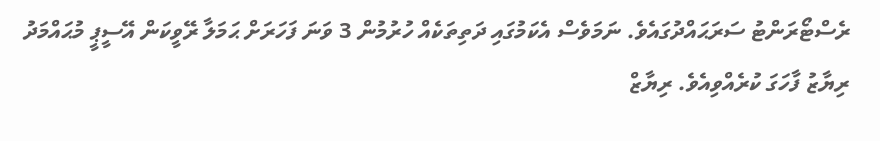ރެސްޓޯރަންޓު ސަރަޙައްދުގައެވެ. ނަމަވެސް އެކަމުގައި ދަތިތަކެއް ހުރުމުން 3 ވަނަ ފަހަރަށް ޙަމަލާ ރޭވީކަން އޭސީޕީ މުޙައްމަދު ރިޔާޒު ފާހަގަ ކުރެއްވިއެވެ. ރިޔާޒް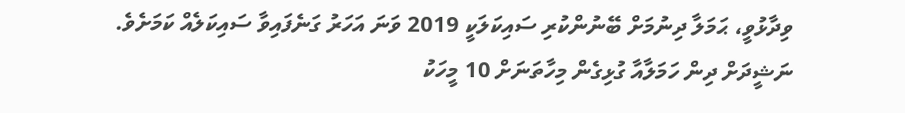ވިދާޅުވީ، ޙަމަލާ ދިނުމަށް ބޭނުންކުރި ސައިކަލަކީ 2019 ވަނަ އަހަރު ގަނެފައިވާ ސައިކަލެއް ކަމަށެވެ.
ނަޝީދަށް ދިން ހަމަލާއާ ގުޅިގެން މިހާތަނަށް 10 މީހަކު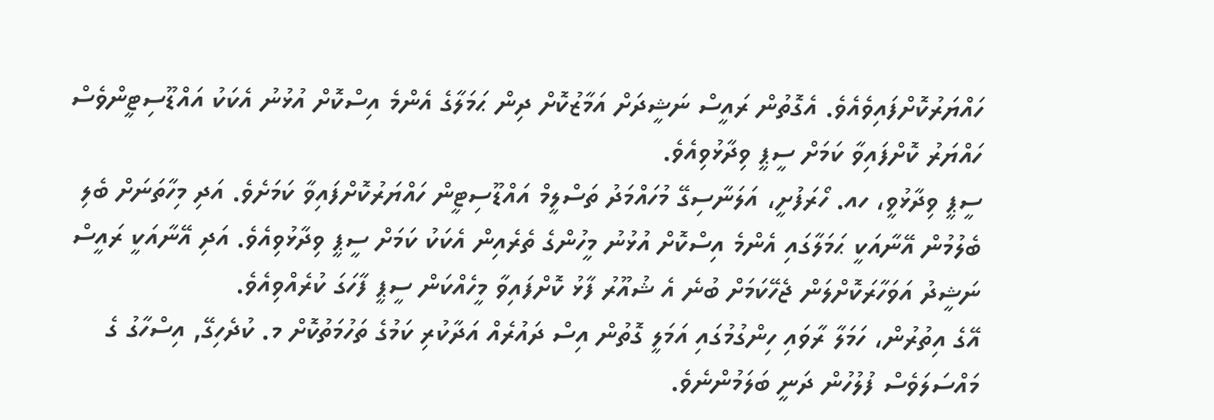ހައްޔަރުކޮށްފައިވެއެވެ. އެގޮތުން ރައީސް ނަޝީދަށް އަމާޒުކޮށް ދިން ޙަމަލާގެ އެންމެ އިސްކޮށް އުޅުނު އެކަކު އައްޑޫސިޓީންވެސް ހައްޔަރު ކޮށްފައިވާ ކަމަށް ސީޕީ ވިދާޅުވިއެވެ.
ސީޕީ ވިދާޅުވީ، ހއ. ހޯރަފުށީ، އަލަނާސިގޭ މުހައްމަދު ތަސްލީމް އައްޑޫސިޓީން ހައްޔަރުކޮށްފައިވާ ކަމަށެވެ. އަދި މިހާތަނަށް ބެލި ބެލުމުން އޭނާއަކީ ޙަމަލާގައި އެންމެ އިސްކޮށް އުޅުނު މީހުންގެ ތެރެއިން އެކަކު ކަމަށް ސީޕީ ވިދާޅުވިއެވެ. އަދި އޭނާއަކީ ރައީސް ނަޝީދު އަވަހާރަކޮށްލަން ޖެހޭކަމަށް ބުނެ އެ ޝުއޫރު ފާޅު ކޮށްފައިވާ މީހެއްކަން ސީޕީ ފާހަގަ ކުރެއްވިއެވެ.
އޭގެ އިތުރުން، ހަމަލާ ރާވައި ހިންގުމުގައި އަމަލީ ގޮތުން އިސް ދައުރެއް އަދާކުރި ކަމުގެ ތަހުމަތުކޮށް މ. ކުދެހިގޭ, އިސްހާގު ގެ މައްސަލަވެސް ފުލުހުން ދަނީ ބަލަމުންނެވެ.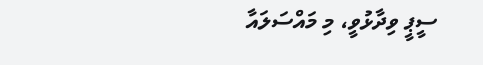ސީޕީ ވިދާޅުވީ، މި މައްސަލައާ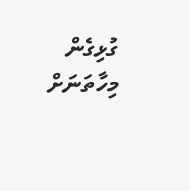ގުޅިގެން މިހާތަނަށް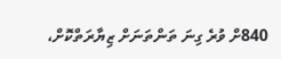840ށް ވުރެ ގިނަ ތަންތަނަށް ޒިޔާރަތްކޮށް،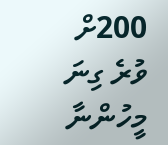200ށް ވުރެ ގިނަ މީހުންނާ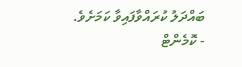ބައްދަލު ކުރައްވާފައިވާ ކަމަށެވެ.
- ކޮމެންޓް